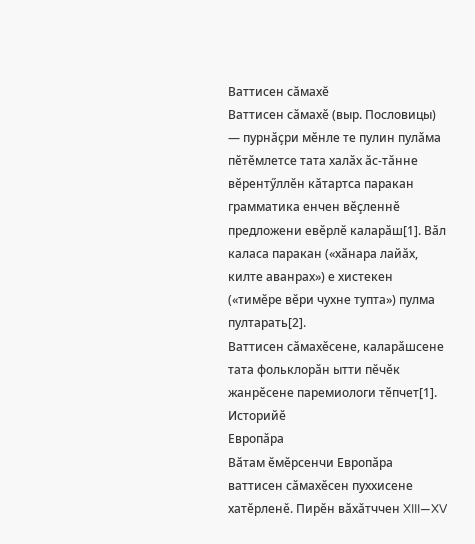Ваттисен сăмахĕ
Ваттисен сӑмахӗ (выр. Пословицы) — пурнӑҫри мӗнле те пулин пулӑма пӗтӗмлетсе тата халӑх ӑс-тӑнне вӗрентӳллӗн кӑтартса паракан грамматика енчен вӗҫленнӗ предложени евӗрлӗ каларӑш[1]. Вӑл каласа паракан («хӑнара лайӑх, килте аванрах») е хистекен («тимӗре вӗри чухне тупта») пулма пултарать[2].
Ваттисен сӑмахӗсене, каларӑшсене тата фольклорӑн ытти пӗчӗк жанрӗсене паремиологи тӗпчет[1].
Историйӗ
Европӑра
Вӑтам ӗмӗрсенчи Европӑра ваттисен сӑмахӗсен пуххисене хатӗрленӗ. Пирӗн вӑхӑтччен XIII—XV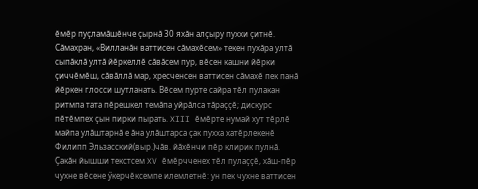ӗмӗр пуҫламӑшӗнче ҫырнӑ 30 яхӑн алҫыру пуххи ҫитнӗ. Сӑмахран, «Вилланӑн ваттисен сӑмахӗсем» текен пухӑра ултӑ сыпӑклӑ ултӑ йӗркеллӗ сӑвӑсем пур, вӗсен кашни йӗрки ҫиччӗмӗш, сӑвӑллӑ мар, хресченсен ваттисен сӑмахӗ пек панӑ йӗркен глосси шутланать. Вӗсем пурте сайра тӗл пулакан ритмпа тата пӗрешкел темӑпа уйрӑлса тӑраҫҫӗ; дискурс пӗтӗмпех ҫын пирки пырать. XIII ӗмӗрте нумай хут тӗрлӗ майпа улӑштарнӑ е ӑна улӑштарса ҫак пухха хатӗрлекенӗ Филипп Эльзасский(выр.)чăв. йӑхӗнчи пӗр клирик пулнӑ. Ҫакӑн йышши текстсем XV ӗмӗрчченех тӗл пулаҫҫӗ, хӑш-пӗр чухне вӗсене ӳкерчӗксемпе илемлетнӗ: ун пек чухне ваттисен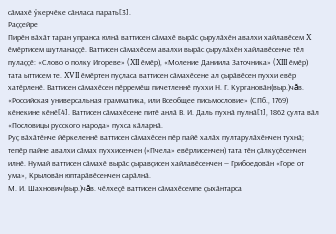сӑмахӗ ӳкерчӗке сӑнласа парать[3].
Раҫҫейре
Пирӗн вӑхӑт таран упранса юлнӑ ваттисен сӑмахӗ вырӑс ҫырулӑхӗн авалхи хайлавӗсем X ӗмӗртисем шутланаҫҫӗ. Ваттисен сӑмахӗсем авалхи вырӑс ҫырулӑхӗн хайлавӗсенче тӗл пулаҫҫӗ: «Слово о полку Игореве» (XII ӗмӗр), «Моление Даниила Заточника» (XIII ӗмӗр) тата ыттисем те. XVII ӗмӗртен пуҫласа ваттисен сӑмахӗсене ал ҫырӑвӗсен пуххи евӗр хатӗрленӗ. Ваттисен сӑмахӗсен пӗрремӗш пичетленнӗ пуххи Н. Г. Кургановӑн(выр.)чăв. «Российская универсальная грамматика, или Всеобщее письмословие» (СПб., 1769) кӗнекине кӗнӗ[4]. Ваттисен сӑмахӗсене питӗ анлӑ В. И. Даль пухнӑ пулнӑ[1], 1862 ҫулта вӑл «Пословицы русского народа» пухса кӑларнӑ.
Руҫ вӑхӑтӗнче йӗркеленнӗ ваттисен сӑмахӗсен пӗр пайӗ халӑх пултарулӑхӗнчен тухнӑ; тепӗр пайне авалхи сӑмах пуххисенчен («Пчела» евӗрлисенчен) тата тӗн ҫӑлкуҫӗсенчен илнӗ. Нумай ваттисен сӑмахӗ вырӑс ҫыравҫисен хайлавӗсенчен — Грибоедовӑн «Горе от ума», Крыловӑн юптарӑвӗсенчен сарӑлнӑ.
М. И. Шахнович(выр.)чăв. чӗлхеҫӗ ваттисен сӑмахӗсемпе ҫыхӑнтарса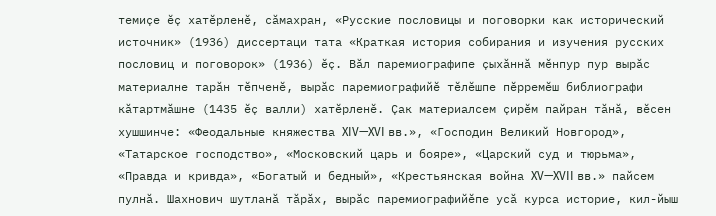темиҫе ӗҫ хатӗрленӗ, сӑмахран, «Русские пословицы и поговорки как исторический источник» (1936) диссертаци тата «Краткая история собирания и изучения русских пословиц и поговорок» (1936) ӗҫ. Вӑл паремиографипе ҫыхӑннӑ мӗнпур пур вырӑс материалне тарӑн тӗпченӗ, вырӑс паремиографийӗ тӗлӗшпе пӗрремӗш библиографи кӑтартмӑшне (1435 ӗҫ валли) хатӗрленӗ. Ҫак материалсем ҫирӗм пайран тӑнӑ, вӗсен хушшинче: «Феодальные княжества XIV—XVI вв.», «Господин Великий Новгород», «Татарское господство», «Московский царь и бояре», «Царский суд и тюрьма», «Правда и кривда», «Богатый и бедный», «Крестьянская война XV—XVII вв.» пайсем пулнӑ. Шахнович шутланӑ тӑрӑх, вырӑс паремиографийӗпе усӑ курса историе, кил-йыш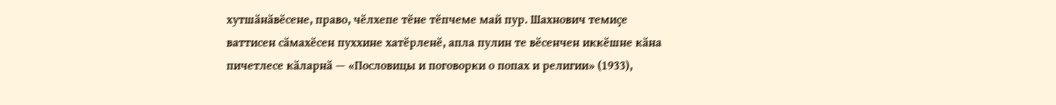хутшӑнӑвӗсене, право, чӗлхепе тӗне тӗпчеме май пур. Шахнович темиҫе ваттисен сӑмахӗсен пуххине хатӗрленӗ, апла пулин те вӗсенчен иккӗшне кӑна пичетлесе кӑларнӑ — «Пословицы и поговорки о попах и религии» (1933),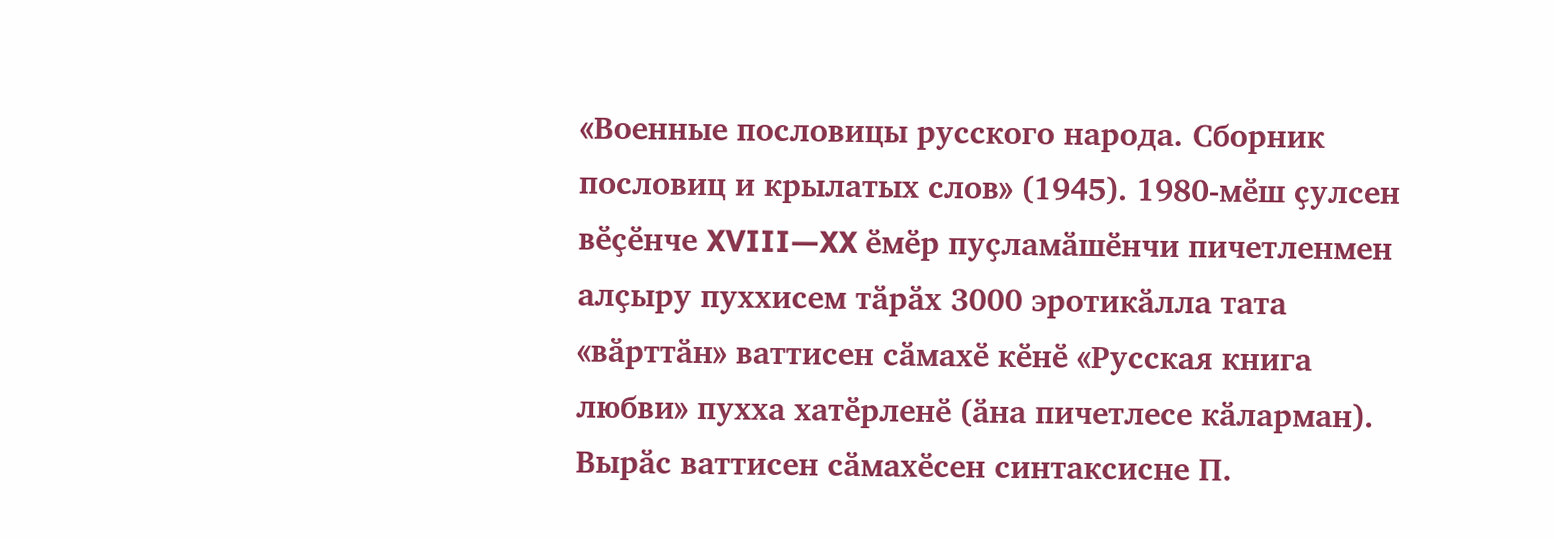«Военные пословицы русского народа. Сборник пословиц и крылатых слов» (1945). 1980-мӗш ҫулсен вӗҫӗнче XVIII—XX ӗмӗр пуҫламӑшӗнчи пичетленмен алҫыру пуххисем тӑрӑх 3000 эротикӑлла тата «вӑрттӑн» ваттисен сӑмахӗ кӗнӗ «Русская книга любви» пухха хатӗрленӗ (ӑна пичетлесе кӑларман).
Вырӑс ваттисен сӑмахӗсен синтаксисне П.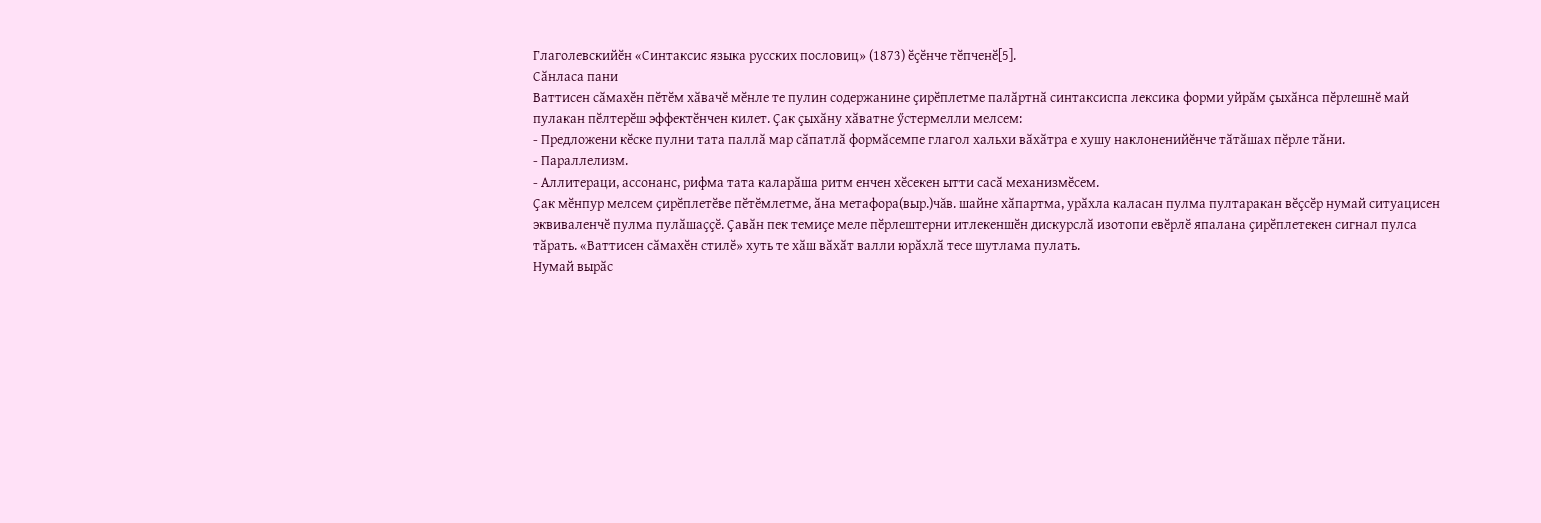Глаголевскийӗн «Синтаксис языка русских пословиц» (1873) ӗҫӗнче тӗпченӗ[5].
Сӑнласа пани
Ваттисен сӑмахӗн пӗтӗм хӑвачӗ мӗнле те пулин содержанине ҫирӗплетме палӑртнӑ синтаксиспа лексика форми уйрӑм ҫыхӑнса пӗрлешнӗ май пулакан пӗлтерӗш эффектӗнчен килет. Ҫак ҫыхӑну хӑватне ӳстермелли мелсем:
- Предложени кӗске пулни тата паллӑ мар сӑпатлӑ формӑсемпе глагол хальхи вӑхӑтра е хушу наклоненийӗнче тӑтӑшах пӗрле тӑни.
- Параллелизм.
- Аллитераци, ассонанс, рифма тата каларӑша ритм енчен хӗсекен ытти сасӑ механизмӗсем.
Ҫак мӗнпур мелсем ҫирӗплетӗве пӗтӗмлетме, ӑна метафора(выр.)чăв. шайне хӑпартма, урӑхла каласан пулма пултаракан вӗҫсӗр нумай ситуацисен эквиваленчӗ пулма пулӑшаҫҫӗ. Ҫавӑн пек темиҫе меле пӗрлештерни итлекеншӗн дискурслӑ изотопи евӗрлӗ япалана ҫирӗплетекен сигнал пулса тӑрать. «Ваттисен сӑмахӗн стилӗ» хуть те хӑш вӑхӑт валли юрӑхлӑ тесе шутлама пулать.
Нумай вырӑс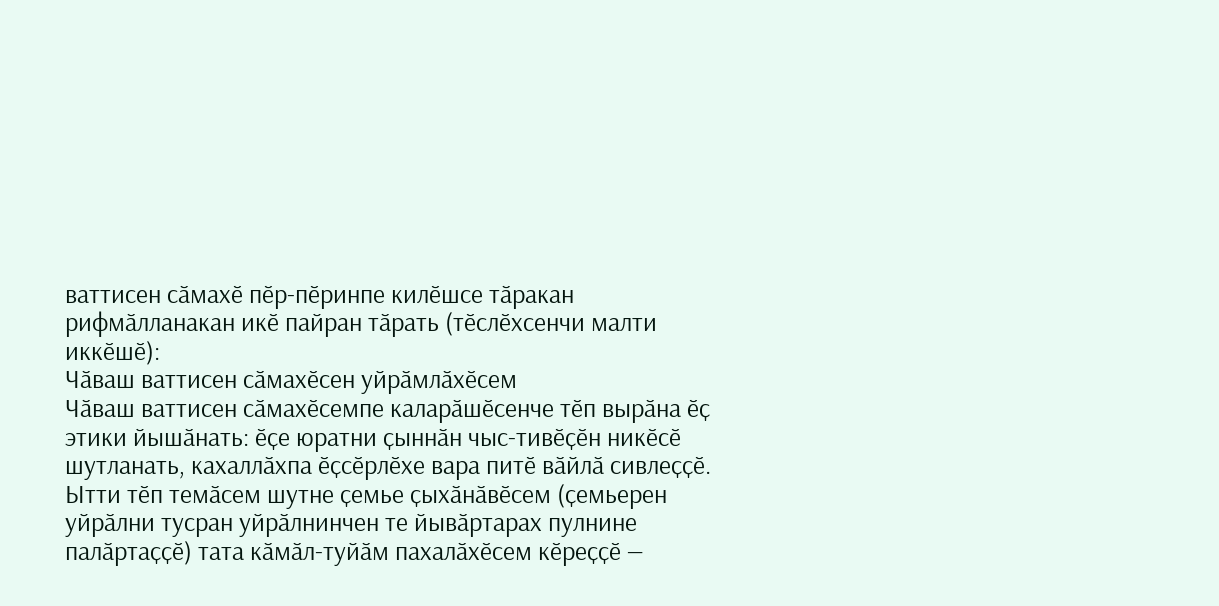ваттисен сӑмахӗ пӗр-пӗринпе килӗшсе тӑракан рифмӑлланакан икӗ пайран тӑрать (тӗслӗхсенчи малти иккӗшӗ):
Чӑваш ваттисен сӑмахӗсен уйрӑмлӑхӗсем
Чӑваш ваттисен сӑмахӗсемпе каларӑшӗсенче тӗп вырӑна ӗҫ этики йышӑнать: ӗҫе юратни ҫыннӑн чыс-тивӗҫӗн никӗсӗ шутланать, кахаллӑхпа ӗҫсӗрлӗхе вара питӗ вӑйлӑ сивлеҫҫӗ. Ытти тӗп темӑсем шутне ҫемье ҫыхӑнӑвӗсем (ҫемьерен уйрӑлни тусран уйрӑлнинчен те йывӑртарах пулнине палӑртаҫҫӗ) тата кӑмӑл-туйӑм пахалӑхӗсем кӗреҫҫӗ —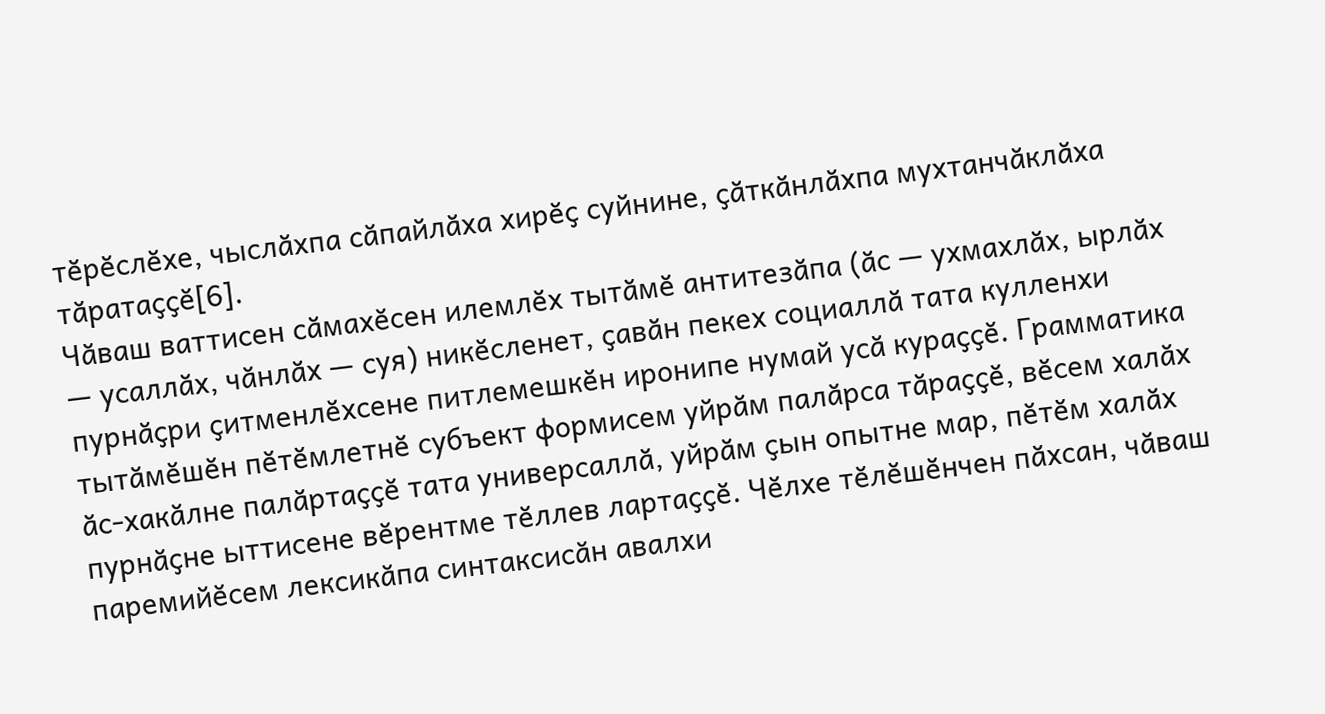тӗрӗслӗхе, чыслӑхпа сӑпайлӑха хирӗҫ суйнине, ҫӑткӑнлӑхпа мухтанчӑклӑха тӑратаҫҫӗ[6].
Чӑваш ваттисен сӑмахӗсен илемлӗх тытӑмӗ антитезӑпа (ӑс — ухмахлӑх, ырлӑх — усаллӑх, чӑнлӑх — суя) никӗсленет, ҫавӑн пекех социаллӑ тата кулленхи пурнӑҫри ҫитменлӗхсене питлемешкӗн иронипе нумай усӑ кураҫҫӗ. Грамматика тытӑмӗшӗн пӗтӗмлетнӗ субъект формисем уйрӑм палӑрса тӑраҫҫӗ, вӗсем халӑх ӑс-хакӑлне палӑртаҫҫӗ тата универсаллӑ, уйрӑм ҫын опытне мар, пӗтӗм халӑх пурнӑҫне ыттисене вӗрентме тӗллев лартаҫҫӗ. Чӗлхе тӗлӗшӗнчен пӑхсан, чӑваш паремийӗсем лексикӑпа синтаксисӑн авалхи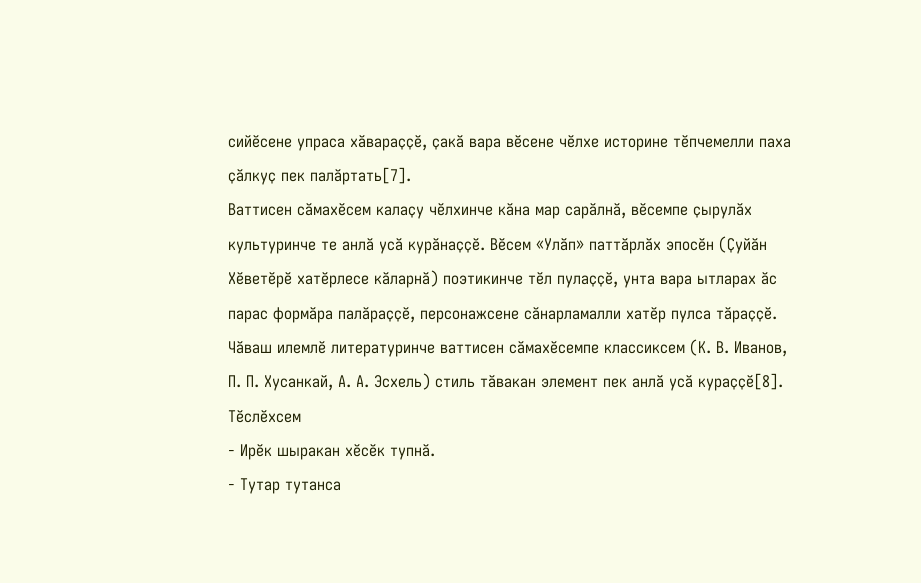сийӗсене упраса хӑвараҫҫӗ, ҫакӑ вара вӗсене чӗлхе историне тӗпчемелли паха ҫӑлкуҫ пек палӑртать[7].
Ваттисен сӑмахӗсем калаҫу чӗлхинче кӑна мар сарӑлнӑ, вӗсемпе ҫырулӑх культуринче те анлӑ усӑ курӑнаҫҫӗ. Вӗсем «Улӑп» паттӑрлӑх эпосӗн (Ҫуйӑн Хӗветӗрӗ хатӗрлесе кӑларнӑ) поэтикинче тӗл пулаҫҫӗ, унта вара ытларах ӑс парас формӑра палӑраҫҫӗ, персонажсене сӑнарламалли хатӗр пулса тӑраҫҫӗ. Чӑваш илемлӗ литературинче ваттисен сӑмахӗсемпе классиксем (К. В. Иванов, П. П. Хусанкай, А. А. Эсхель) стиль тӑвакан элемент пек анлӑ усӑ кураҫҫӗ[8].
Тӗслӗхсем
- Ирӗк шыракан хӗсӗк тупнӑ.
- Тутар тутанса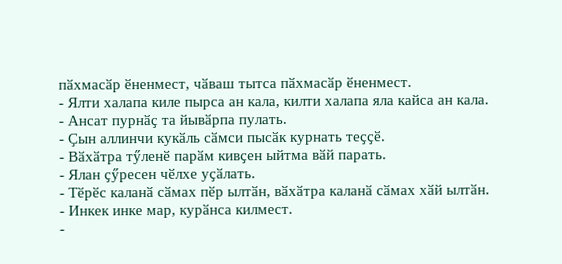пӑхмасӑр ӗненмест, чӑваш тытса пӑхмасӑр ӗненмест.
- Ялти халапа киле пырса ан кала, килти халапа яла кайса ан кала.
- Ансат пурнӑҫ та йывӑрпа пулать.
- Ҫын аллинчи кукӑль сӑмси пысӑк курнать теҫҫӗ.
- Вӑхӑтра тӳленӗ парӑм кивҫен ыйтма вӑй парать.
- Ялан ҫӳресен чӗлхе уҫӑлать.
- Тӗрӗс каланӑ сӑмах пӗр ылтӑн, вӑхӑтра каланӑ сӑмах хӑй ылтӑн.
- Инкек инке мар, курӑнса килмест.
-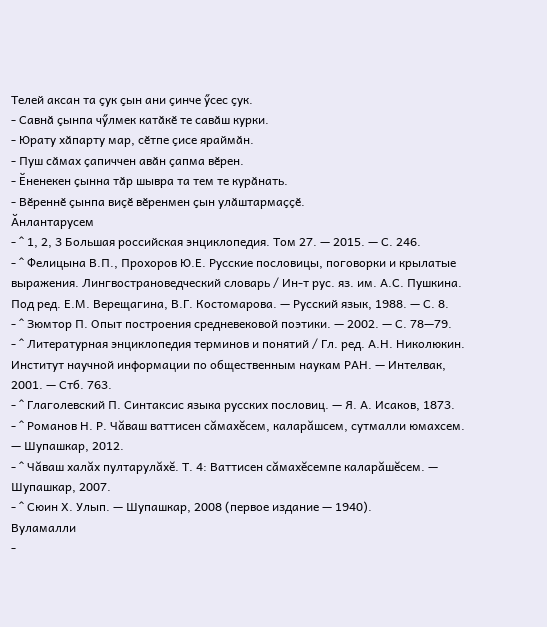Телей аксан та ҫук ҫын ани ҫинче ӳсес ҫук.
- Савнӑ ҫынпа чӳлмек катӑкӗ те савӑш курки.
- Юрату хӑпарту мар, сӗтпе ҫисе яраймӑн.
- Пуш сӑмах ҫапиччен авӑн ҫапма вӗрен.
- Ӗненекен ҫынна тӑр шывра та тем те курӑнать.
- Вӗреннӗ ҫынпа виҫӗ вӗренмен ҫын улӑштармаҫҫӗ.
Ӑнлантарусем
- ^ 1, 2, 3 Большая российская энциклопедия. Том 27. — 2015. — С. 246.
- ^ Фелицына В.П., Прохоров Ю.Е. Русские пословицы, поговорки и крылатые выражения. Лингвострановедческий словарь / Ин-т рус. яз. им. А.С. Пушкина. Под ред. Е.М. Верещагина, В.Г. Костомарова. — Русский язык, 1988. — С. 8.
- ^ Зюмтор П. Опыт построения средневековой поэтики. — 2002. — С. 78—79.
- ^ Литературная энциклопедия терминов и понятий / Гл. ред. А.Н. Николюкин. Институт научной информации по общественным наукам РАН. — Интелвак, 2001. — Стб. 763.
- ^ Глаголевский П. Синтаксис языка русских пословиц. — Я. А. Исаков, 1873.
- ^ Романов Н. Р. Чăваш ваттисен сăмахĕсем, каларăшсем, сутмалли юмахсем. — Шупашкар, 2012.
- ^ Чăваш халăх пултарулăхĕ. Т. 4: Ваттисен сăмахĕсемпе каларăшĕсем. — Шупашкар, 2007.
- ^ Сюин Х. Улып. — Шупашкар, 2008 (первое издание — 1940).
Вуламалли
-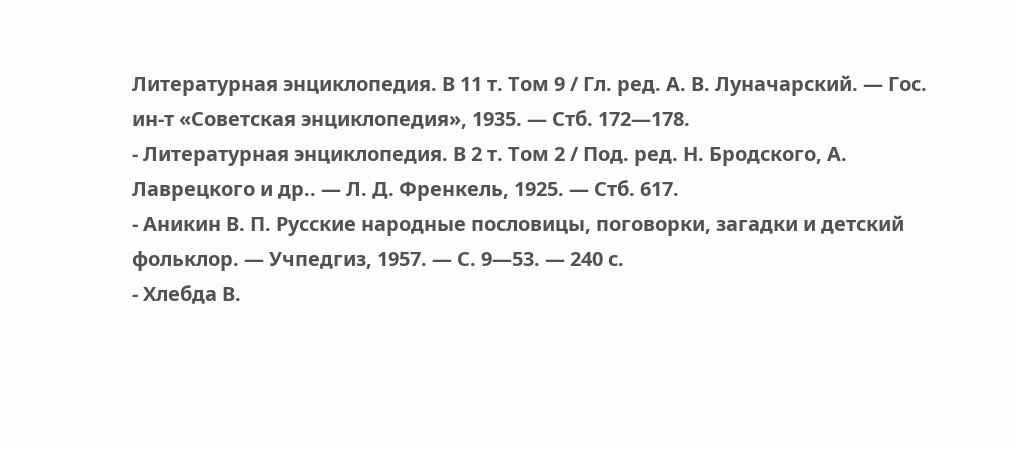Литературная энциклопедия. В 11 т. Том 9 / Гл. ред. А. В. Луначарский. — Гос. ин-т «Советская энциклопедия», 1935. — Стб. 172—178.
- Литературная энциклопедия. В 2 т. Том 2 / Под. ред. Н. Бродского, А. Лаврецкого и др.. — Л. Д. Френкель, 1925. — Стб. 617.
- Аникин В. П. Русские народные пословицы, поговорки, загадки и детский фольклор. — Учпедгиз, 1957. — С. 9—53. — 240 с.
- Хлебда В.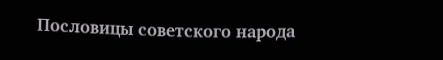Пословицы советского народа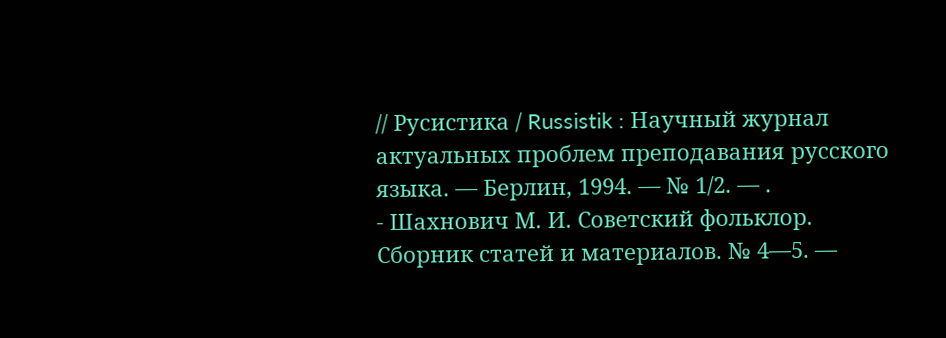// Русистика / Russistik : Научный журнал актуальных проблем преподавания русского языка. — Берлин, 1994. — № 1/2. — .
- Шахнович М. И. Советский фольклор. Сборник статей и материалов. № 4—5. —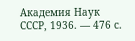Академия Наук СССР, 1936. — 476 с.